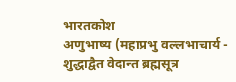भारतकोश
अणुभाष्य (महाप्रभु वल्लभाचार्य - शुद्धाद्वैत वेदान्त ब्रह्मसूत्र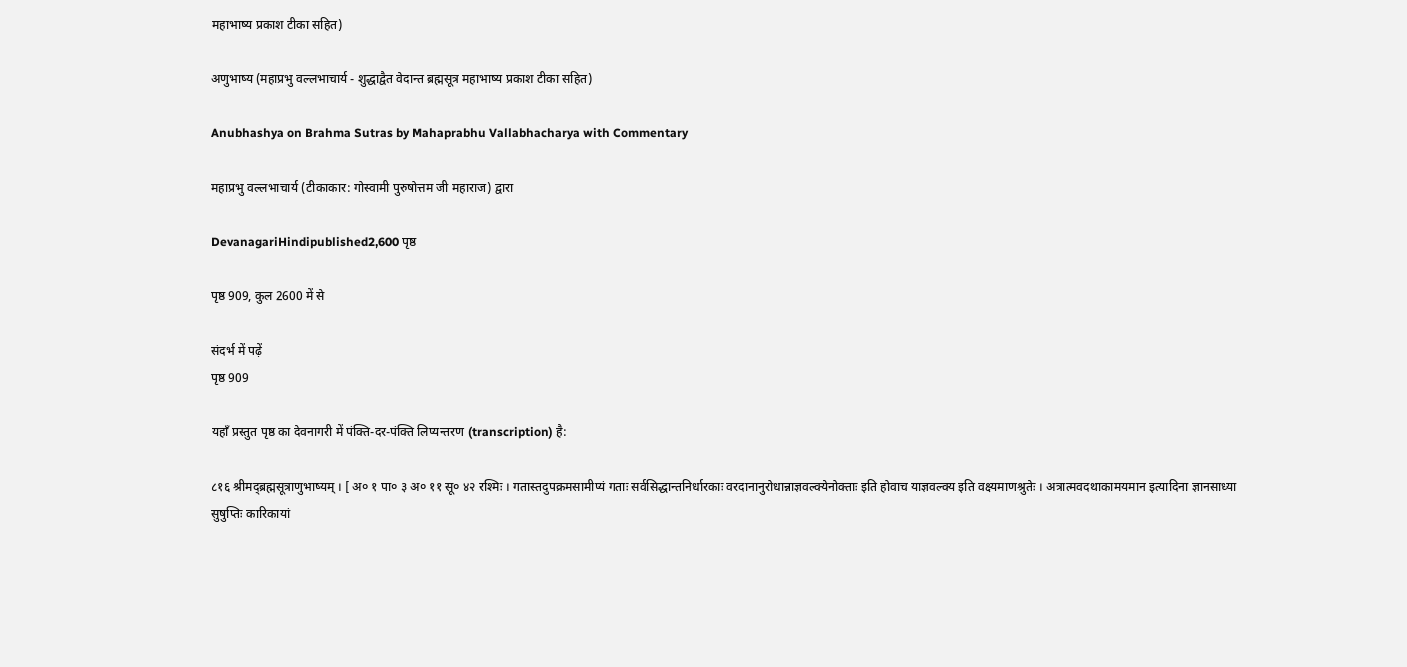महाभाष्य प्रकाश टीका सहित)

अणुभाष्य (महाप्रभु वल्लभाचार्य - शुद्धाद्वैत वेदान्त ब्रह्मसूत्र महाभाष्य प्रकाश टीका सहित)

Anubhashya on Brahma Sutras by Mahaprabhu Vallabhacharya with Commentary

महाप्रभु वल्लभाचार्य (टीकाकार: गोस्वामी पुरुषोत्तम जी महाराज) द्वारा

DevanagariHindipublished2,600 पृष्ठ

पृष्ठ 909, कुल 2600 में से

संदर्भ में पढ़ें
पृष्ठ 909

यहाँ प्रस्तुत पृष्ठ का देवनागरी में पंक्ति-दर-पंक्ति लिप्यन्तरण (transcription) है:

८१६ श्रीमद्ब्रह्मसूत्राणुभाष्यम् । [ अ० १ पा० ३ अ० ११ सू० ४२ रश्मिः । गतास्तदुपक्रमसामीप्यं गताः सर्वसिद्धान्तनिर्धारकाः वरदानानुरोधान्नाज्ञवल्क्येनोक्ताः इति होवाच याज्ञवल्क्य इति वक्ष्यमाणश्रुतेः । अत्रात्मवदथाकामयमान इत्यादिना ज्ञानसाध्या सुषुप्तिः कारिकायां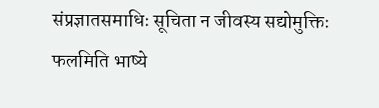संप्रज्ञातसमाधिः सूचिता न जीवस्य सद्योमुक्तिः फलमिति भाष्ये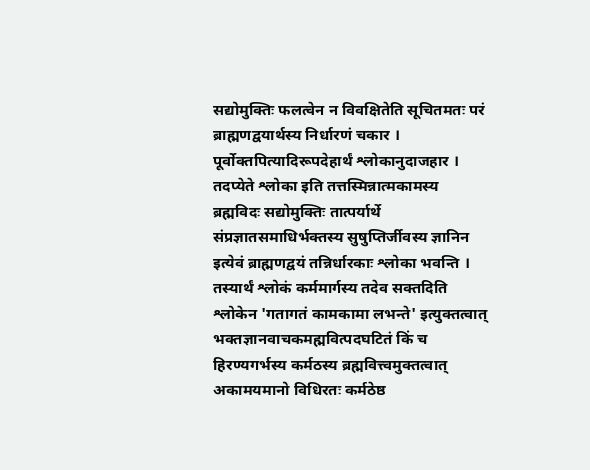सद्योमुक्तिः फलत्वेन न विवक्षितेति सूचितमतः परं ब्राह्मणद्वयार्थस्य निर्धारणं चकार । पूर्वोक्तपित्यादिरूपदेहार्थं श्लोकानुदाजहार । तदप्येते श्लोका इति तत्तस्मिन्नात्मकामस्य ब्रह्मविदः सद्योमुक्तिः तात्पर्यार्थे संप्रज्ञातसमाधिर्भक्तस्य सुषुप्तिर्जीवस्य ज्ञानिन इत्येवं ब्राह्मणद्वयं तन्निर्धारकाः श्लोका भवन्ति । तस्यार्थं श्लोकं कर्ममार्गस्य तदेव सक्तदिति श्लोकेन 'गतागतं कामकामा लभन्ते' इत्युक्तत्वात् भक्तज्ञानवाचकमह्मवित्पदघटितं किं च हिरण्यगर्भस्य कर्मठस्य ब्रह्मवित्त्वमुक्तत्वात् अकामयमानो विधिरतः कर्मठेष्ठ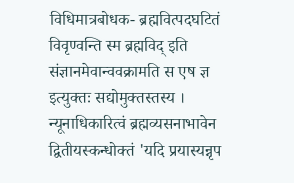विधिमात्रबोधक- ब्रह्मवित्पदघटितं विवृण्वन्ति स्म ब्रह्मविद् इति संज्ञानमेवान्ववक्रामति स एष ज्ञ इत्युक्तः सद्योमुक्तस्तस्य । न्यूनाधिकारित्वं ब्रह्मव्यसनाभावेन द्वितीयस्कन्धोक्तं 'यदि प्रयास्यन्नृप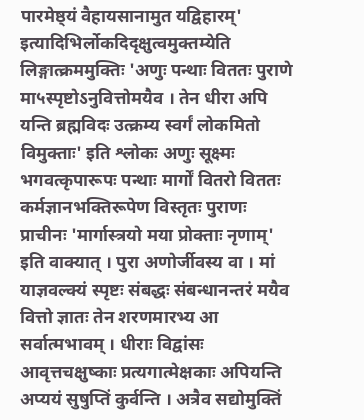पारमेष्ठ्यं वैहायसानामुत यद्विहारम्' इत्यादिभिर्लोकदिदृक्षुत्वमुक्तम्येति लिङ्गात्क्रममुक्तिः 'अणुः पन्थाः विततः पुराणे मा५स्पृष्टोऽनुवित्तोमयैव । तेन धीरा अपि यन्ति ब्रह्मविदः उत्क्रम्य स्वर्गं लोकमितो विमुक्ताः' इति श्लोकः अणुः सूक्ष्मः भगवत्कृपारूपः पन्थाः मार्गों वितरो विततः कर्मज्ञानभक्तिरूपेण विस्तृतः पुराणः प्राचीनः 'मार्गास्त्रयो मया प्रोक्ताः नृणाम्' इति वाक्यात् । पुरा अणोर्जीवस्य वा । मां याज्ञवल्क्यं स्पृष्टः संबद्धः संबन्धानन्तरं मयैव वित्तो ज्ञातः तेन शरणमारभ्य आ सर्वात्मभावम् । धीराः विद्वांसः आवृत्तचक्षुष्काः प्रत्यगात्मेक्षकाः अपियन्ति अप्ययं सुषुप्तिं कुर्वन्ति । अत्रैव सद्योमुक्तिं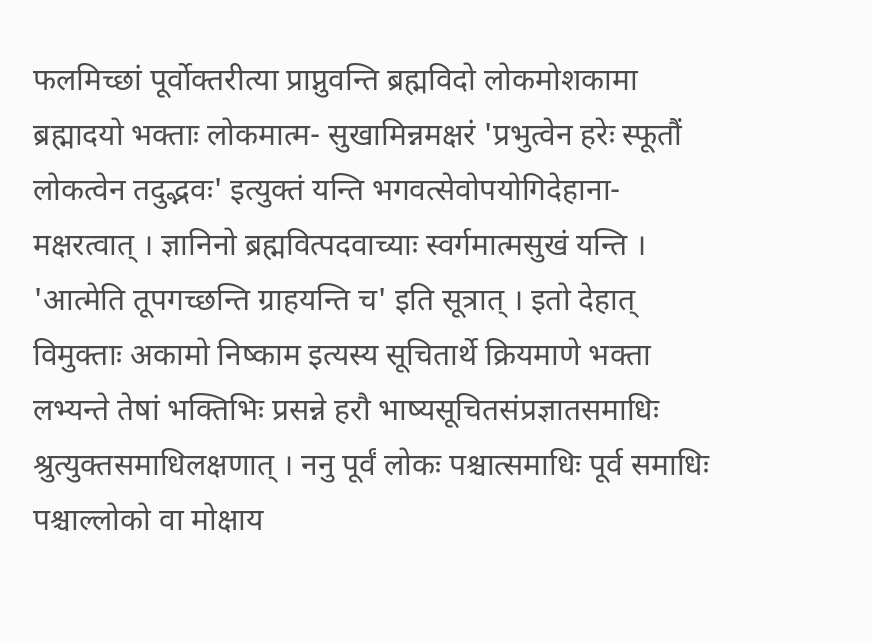फलमिच्छां पूर्वोक्तरीत्या प्राप्नुवन्ति ब्रह्मविदो लोकमोशकामा ब्रह्मादयो भक्ताः लोकमात्म- सुखामिन्नमक्षरं 'प्रभुत्वेन हरेः स्फूतौं लोकत्वेन तदुद्भवः' इत्युक्तं यन्ति भगवत्सेवोपयोगिदेहाना- मक्षरत्वात् । ज्ञानिनो ब्रह्मवित्पदवाच्याः स्वर्गमात्मसुखं यन्ति । 'आत्मेति तूपगच्छन्ति ग्राहयन्ति च' इति सूत्रात् । इतो देहात् विमुक्ताः अकामो निष्काम इत्यस्य सूचितार्थे क्रियमाणे भक्ता लभ्यन्ते तेषां भक्तिभिः प्रसन्ने हरौ भाष्यसूचितसंप्रज्ञातसमाधिः श्रुत्युक्तसमाधिलक्षणात् । ननु पूर्वं लोकः पश्चात्समाधिः पूर्व समाधिः पश्चाल्लोको वा मोक्षाय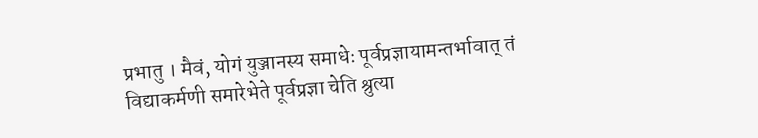प्रभातु । मैवं, योगं युञ्जानस्य समाधेः पूर्वप्रज्ञायामन्तर्भावात् तं विद्याकर्मणी समारेभेते पूर्वप्रज्ञा चेति श्रुत्या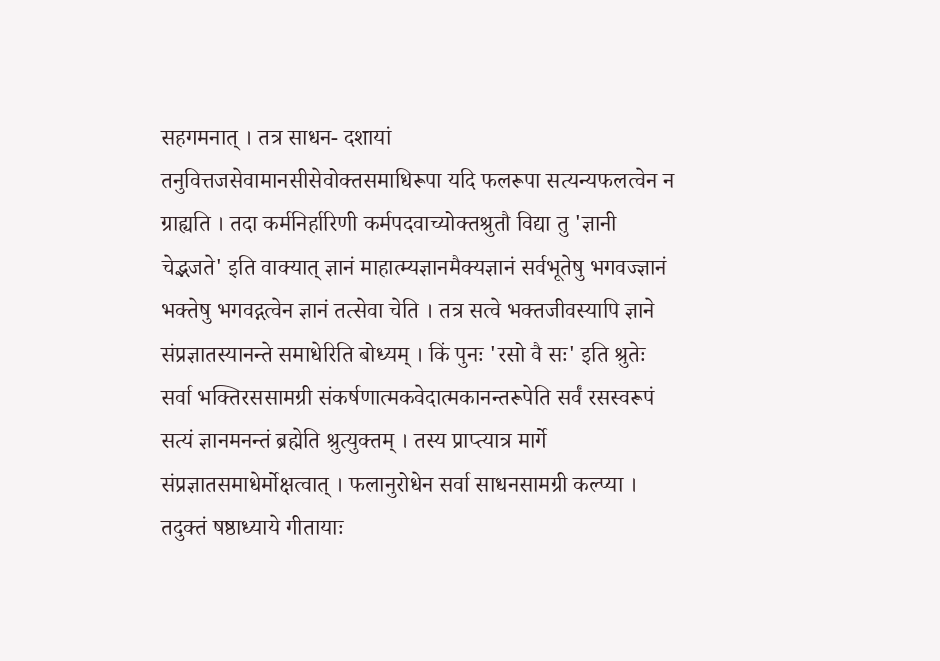सहगमनात् । तत्र साधन- दशायां तनुवित्तजसेवामानसीसेवोक्तसमाधिरूपा यदि फलरूपा सत्यन्यफलत्वेन न ग्राह्यति । तदा कर्मनिर्हारिणी कर्मपदवाच्योक्तश्रुतौ विद्या तु 'ज्ञानी चेद्भजते' इति वाक्यात् ज्ञानं माहात्म्यज्ञानमैक्यज्ञानं सर्वभूतेषु भगवज्ज्ञानं भक्तेषु भगवद्गत्वेन ज्ञानं तत्सेवा चेति । तत्र सत्वे भक्तजीवस्यापि ज्ञाने संप्रज्ञातस्यानन्ते समाधेरिति बोध्यम् । किं पुनः 'रसो वै सः' इति श्रुतेः सर्वा भक्तिरससामग्री संकर्षणात्मकवेदात्मकानन्तरूपेति सर्वं रसस्वरूपं सत्यं ज्ञानमनन्तं ब्रह्मेति श्रुत्युक्तम् । तस्य प्राप्त्यात्र मार्गे संप्रज्ञातसमाधेर्मोक्षत्वात् । फलानुरोधेन सर्वा साधनसामग्री कल्प्या । तदुक्तं षष्ठाध्याये गीतायाः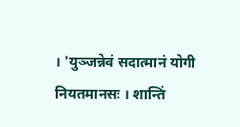। 'युञ्जन्नेवं सदात्मानं योगी नियतमानसः । शान्तिं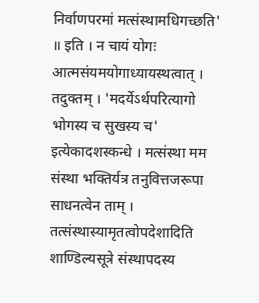निर्वाणपरमां मत्संस्थामधिगच्छति' ॥ इति । न चायं योगः आत्मसंयमयोगाध्यायस्थत्वात् । तदुक्तम् । 'मदर्येऽर्थपरित्यागो भोगस्य च सुखस्य च' इत्येकादशस्कन्धे । मत्संस्था मम संस्था भक्तिर्यत्र तनुवित्तजरूपा साधनत्वेन ताम् । तत्संस्थास्यामृतत्वोपदेशादिति शाण्डिल्यसूत्रे संस्थापदस्य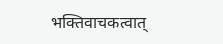भक्तिवाचकत्वात्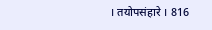। तयोपसंहारे । 816